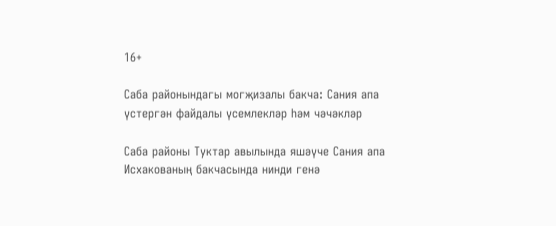16+

Саба районындагы могҗизалы бакча: Сания апа үстергән файдалы үсемлекләр һәм чәчәкләр

Саба районы Туктар авылында яшәүче Сания апа Исхакованың бакчасында нинди генә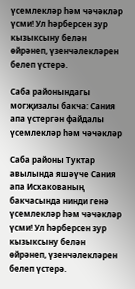үсемлекләр һәм чәчәкләр үсми! Ул һәрберсен зур кызыксыну белән өйрәнеп, үзенчәлекләрен белеп үстерә.

Саба районындагы могҗизалы бакча: Сания апа үстергән файдалы үсемлекләр һәм чәчәкләр

Саба районы Туктар авылында яшәүче Сания апа Исхакованың бакчасында нинди генә үсемлекләр һәм чәчәкләр үсми! Ул һәрберсен зур кызыксыну белән өйрәнеп, үзенчәлекләрен белеп үстерә.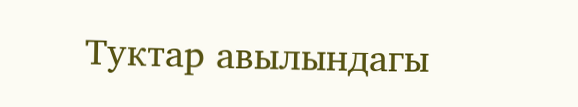Туктар авылындагы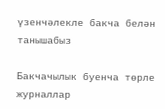үзенчәлекле бакча белән танышабыз

Бакчачылык буенча төрле журналлар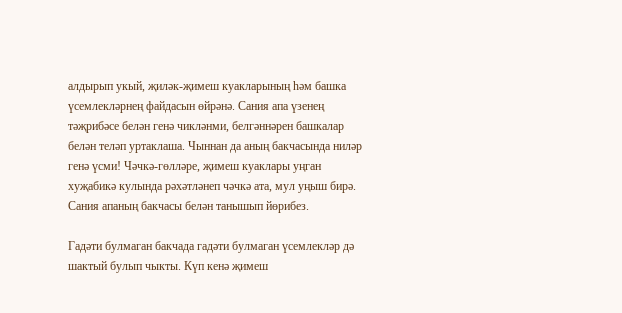алдырып укый, җиләк-җимеш куакларының һәм башка үсемлекләрнең файдасын өйрәнә. Сания апа үзенең  тәҗрибәсе белән генә чикләнми, белгәннәрен башкалар белән теләп уртаклаша. Чыннан да аның бакчасында ниләр генә үсми! Чәчкә-гөлләре, җимеш куаклары уңган хуҗабикә кулында рәхәтләнеп чәчкә ата, мул уңыш бирә. Сания апаның бакчасы белән танышып йөрибез.

Гадәти булмаган бакчада гадәти булмаган үсемлекләр дә шактый булып чыкты. Күп кенә җимеш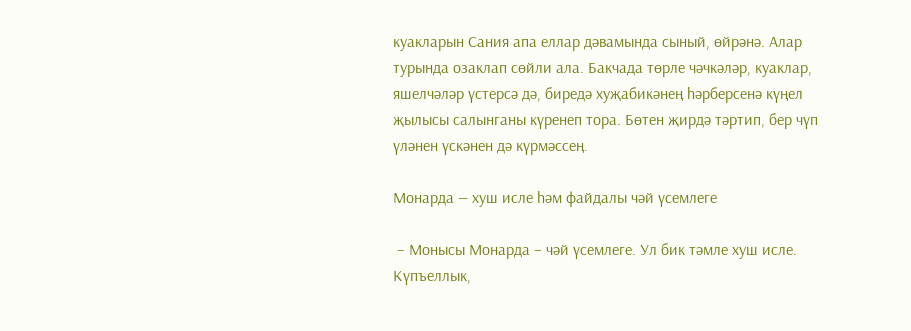куакларын Сания апа еллар дәвамында сыный, өйрәнә. Алар турында озаклап сөйли ала. Бакчада төрле чәчкәләр, куаклар, яшелчәләр үстерсә дә, биредә хуҗабикәнең һәрберсенә күңел җылысы салынганы күренеп тора. Бөтен җирдә тәртип, бер чүп үләнен үскәнен дә күрмәссең.

Монарда — хуш исле һәм файдалы чәй үсемлеге

 – Монысы Монарда – чәй үсемлеге. Ул бик тәмле хуш исле. Күпъеллык,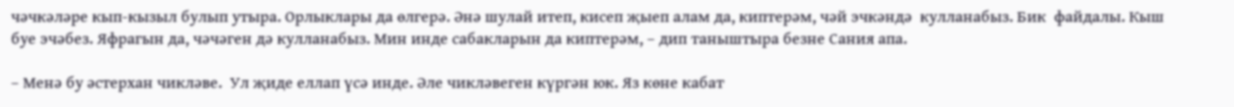чәчкәләре кып-кызыл булып утыра. Орлыклары да өлгерә. Әнә шулай итеп, кисеп җыеп алам да, киптерәм, чәй эчкәндә  кулланабыз. Бик  файдалы. Кыш буе эчәбез. Яфрагын да, чәчәген дә кулланабыз. Мин инде сабакларын да киптерәм, – дип таныштыра безне Сания апа.

– Менә бу әстерхан чикләве.  Ул җиде еллап үсә инде. Әле чикләвеген күргән юк. Яз көне кабат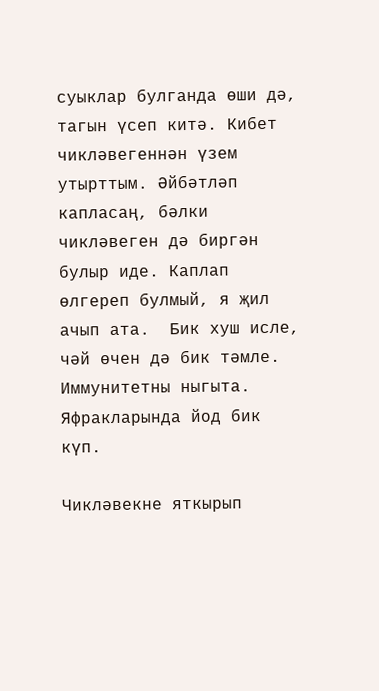суыклар булганда өши дә, тагын үсеп китә. Кибет чикләвегеннән үзем утырттым. Әйбәтләп капласаң, бәлки чикләвеген дә биргән булыр иде. Каплап өлгереп булмый, я җил ачып ата.  Бик хуш исле, чәй өчен дә бик тәмле. Иммунитетны ныгыта. Яфракларында йод бик күп.

Чикләвекне яткырып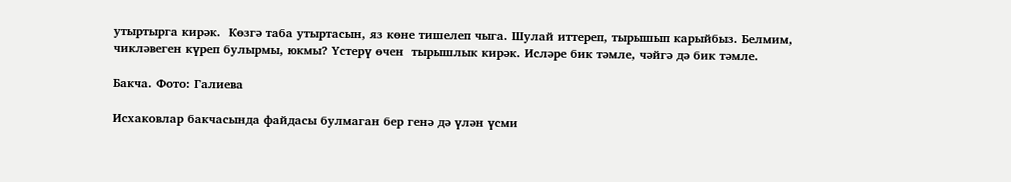утыртырга кирәк.  Көзгә таба утыртасын, яз көне тишелеп чыга. Шулай иттереп, тырышып карыйбыз. Белмим, чикләвеген күреп булырмы, юкмы? Үстерү өчен  тырышлык кирәк. Исләре бик тәмле, чәйгә дә бик тәмле.

Бакча. Фото: Галиева

Исхаковлар бакчасында файдасы булмаган бер генә дә үлән үсми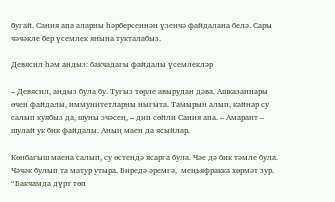бугай. Сания апа аларны һәрберсеннән үзенчә файдалана белә. Сары чәчәкле бер үсемлек янына тукталабыз.

Девясил һәм андыз: бакчадагы файдалы үсемлекләр

– Девясил, андыз була бу. Тугыз төрле авырудан дәва. Ашказаннары  өчен файдалы, иммунитетларны ныгыта. Тамырын алып, кайнар су салып куябыз да, шуны эчәсең, – дип сөйли Сания апа. – Амарант – шулай ук бик файдалы. Аның маен да ясыйлар.

Көнбагыш маена салып, су өстендә ясарга була. Чәе дә бик тәмле була. Чәчәк булып та матур утыра. Биредә әремгә,  меңьяфракка хөрмәт зур. “Бакчамда дүрт төп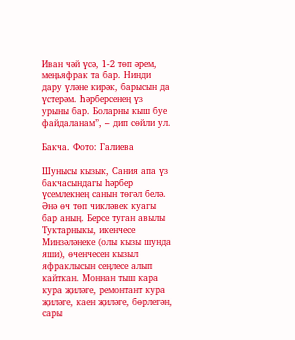Иван чәй үсә, 1-2 төп әрем, меңьяфрак та бар. Нинди дару үләне кирәк, барысын да үстерәм. Һәрберсенең үз урыны бар. Боларны кыш буе файдаланам”, – дип сөйли ул.

Бакча. Фото: Галиева

Шунысы кызык, Сания апа үз бакчасындагы һәрбер үсемлекнең санын төгәл белә. Әнә өч төп чикләвек куагы бар аның. Берсе туган авылы Туктарныкы, икенчесе Минзәләнеке (олы кызы шунда яши), өченчесен кызыл яфраклысын сеңлесе алып кайткан. Моннан тыш кара кура җиләге, ремонтант кура җиләге, каен җиләге, бөрлегән, сары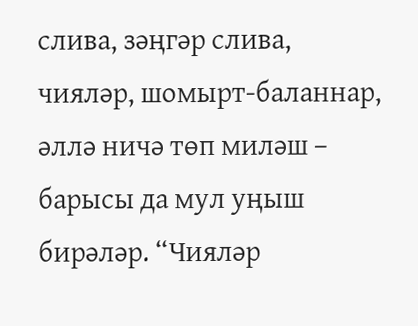слива, зәңгәр слива, чияләр, шомырт-баланнар, әллә ничә төп миләш – барысы да мул уңыш бирәләр. “Чияләр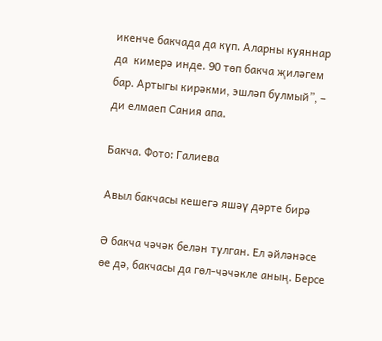икенче бакчада да күп. Аларны куяннар да  кимерә инде. 90 төп бакча җиләгем бар. Артыгы кирәкми, эшләп булмый”, – ди елмаеп Сания апа.

Бакча. Фото: Галиева

Авыл бакчасы кешегә яшәү дәрте бирә

Ә бакча чәчәк белән тулган. Ел әйләнәсе өе дә, бакчасы да гөл-чәчәкле аның. Берсе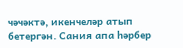чәчәктә, икенчеләр атып бетергән. Сания апа һәрбер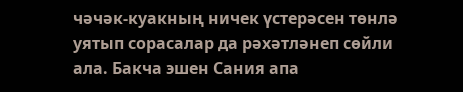чәчәк-куакның ничек үстерәсен төнлә уятып сорасалар да рәхәтләнеп сөйли ала. Бакча эшен Сания апа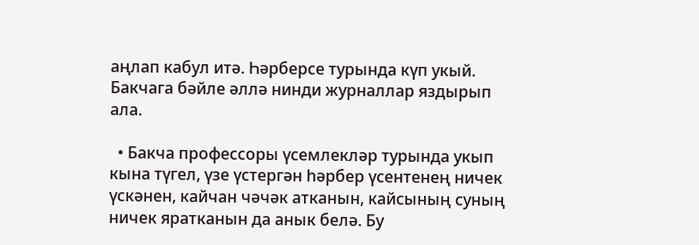аңлап кабул итә. Һәрберсе турында күп укый. Бакчага бәйле әллә нинди журналлар яздырып ала.

  • Бакча профессоры үсемлекләр турында укып кына түгел, үзе үстергән һәрбер үсентенең ничек үскәнен, кайчан чәчәк атканын, кайсының суның ничек яратканын да анык белә. Бу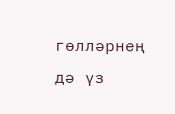гөлләрнең дә үз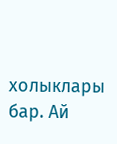холыклары бар. Ай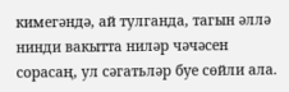кимегәндә, ай тулганда, тагын әллә нинди вакытта ниләр чәчәсен сорасаң, ул сәгатьләр буе сөйли ала.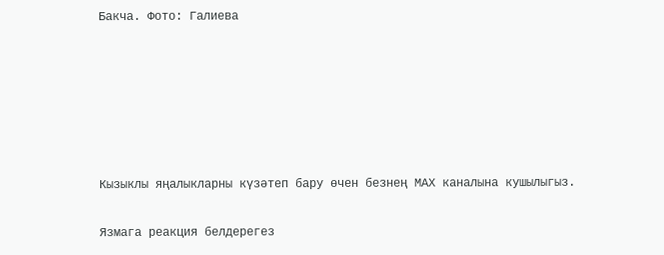Бакча. Фото: Галиева






Кызыклы яңалыкларны күзәтеп бару өчен безнең МАХ каналына кушылыгыз.

Язмага реакция белдерегез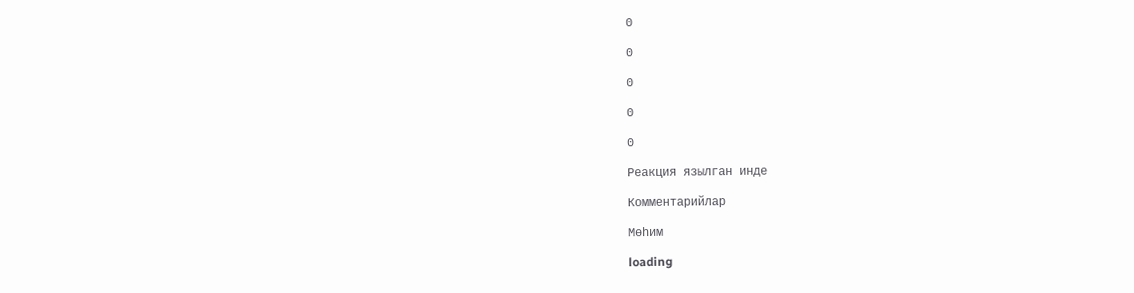0

0

0

0

0

Реакция язылган инде

Комментарийлар

Мөһим

loading